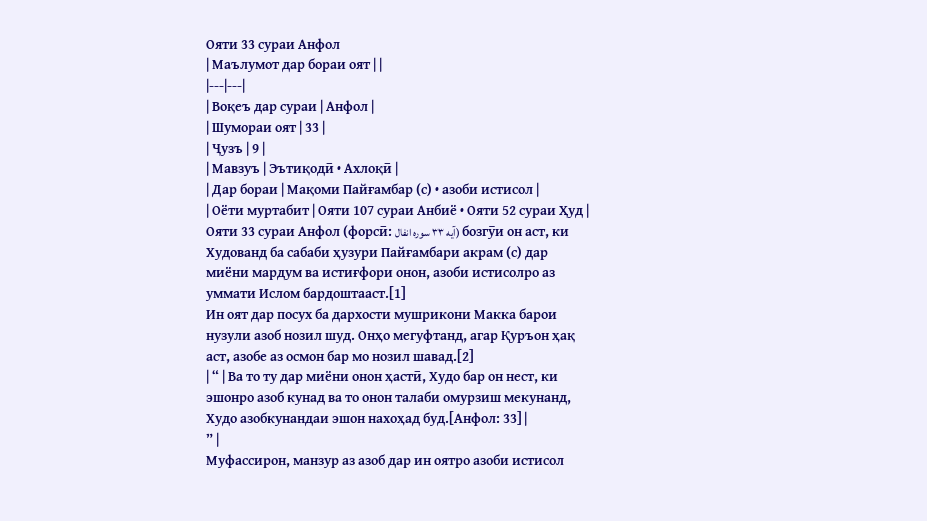Ояти 33 сураи Анфол
| Маълумот дар бораи оят | |
|---|---|
| Воқеъ дар сураи | Анфол |
| Шумораи оят | 33 |
| Ҷузъ | 9 |
| Мавзуъ | Эътиқодӣ • Ахлоқӣ |
| Дар бораи | Мақоми Пайғамбар (с) • азоби истисол |
| Оёти муртабит | Ояти 107 сураи Анбиё • Ояти 52 сураи Ҳуд |
Ояти 33 сураи Анфол (форсӣ: آیه ۳۳ سوره انفال) бозгӯи он аст, ки Худованд ба сабаби ҳузури Пайғамбари акрам (с) дар миёни мардум ва истиғфори онон, азоби истисолро аз уммати Ислом бардоштааст.[1]
Ин оят дар посух ба дархости мушрикони Макка барои нузули азоб нозил шуд. Онҳо мегуфтанд, агар Қуръон ҳақ аст, азобе аз осмон бар мо нозил шавад.[2]
| “ | Ва то ту дар миёни онон ҳастӣ, Худо бар он нест, ки эшонро азоб кунад ва то онон талаби омурзиш мекунанд, Худо азобкунандаи эшон нахоҳад буд.[Анфол: 33] |
” |
Муфассирон, манзур аз азоб дар ин оятро азоби истисол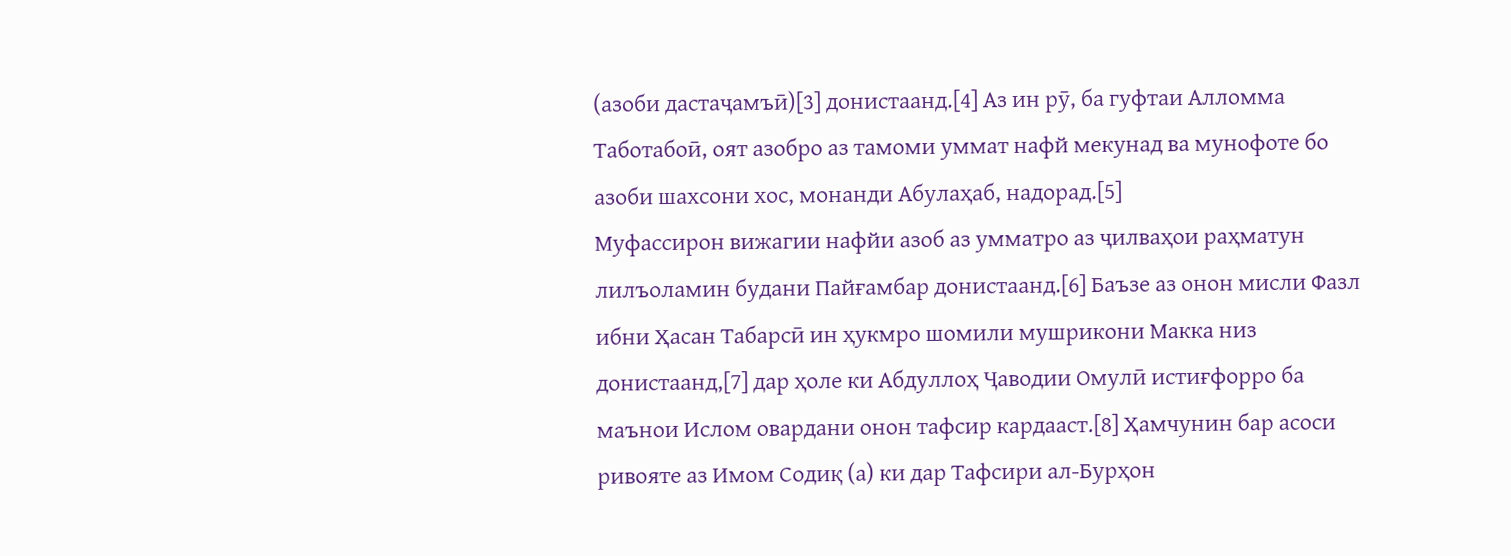(азоби дастаҷамъӣ)[3] донистаанд.[4] Аз ин рӯ, ба гуфтаи Алломма Таботабоӣ, оят азобро аз тамоми уммат нафй мекунад ва мунофоте бо азоби шахсони хос, монанди Абулаҳаб, надорад.[5]
Муфассирон вижагии нафйи азоб аз умматро аз ҷилваҳои раҳматун лилъоламин будани Пайғамбар донистаанд.[6] Баъзе аз онон мисли Фазл ибни Ҳасан Табарсӣ ин ҳукмро шомили мушрикони Макка низ донистаанд,[7] дар ҳоле ки Абдуллоҳ Ҷаводии Омулӣ истиғфорро ба маънои Ислом овардани онон тафсир кардааст.[8] Ҳамчунин бар асоси ривояте аз Имом Содиқ (а) ки дар Тафсири ал-Бурҳон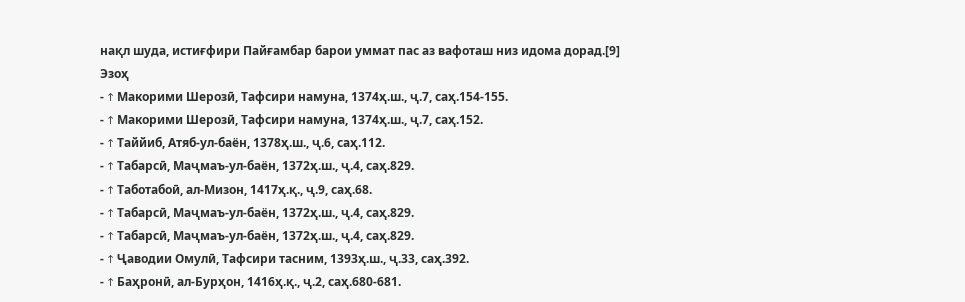нақл шуда, истиғфири Пайғамбар барои уммат пас аз вафоташ низ идома дорад.[9]
Эзоҳ
- ↑ Макорими Шерозӣ, Тафсири намуна, 1374ҳ.ш., ҷ.7, саҳ.154-155.
- ↑ Макорими Шерозӣ, Тафсири намуна, 1374ҳ.ш., ҷ.7, саҳ.152.
- ↑ Таййиб, Атяб-ул-баён, 1378ҳ.ш., ҷ.6, саҳ.112.
- ↑ Табарсӣ, Маҷмаъ-ул-баён, 1372ҳ.ш., ҷ.4, саҳ.829.
- ↑ Таботабоӣ, ал-Мизон, 1417ҳ.қ., ҷ.9, саҳ.68.
- ↑ Табарсӣ, Маҷмаъ-ул-баён, 1372ҳ.ш., ҷ.4, саҳ.829.
- ↑ Табарсӣ, Маҷмаъ-ул-баён, 1372ҳ.ш., ҷ.4, саҳ.829.
- ↑ Ҷаводии Омулӣ, Тафсири тасним, 1393ҳ.ш., ҷ.33, саҳ.392.
- ↑ Баҳронӣ, ал-Бурҳон, 1416ҳ.қ., ҷ.2, саҳ.680-681.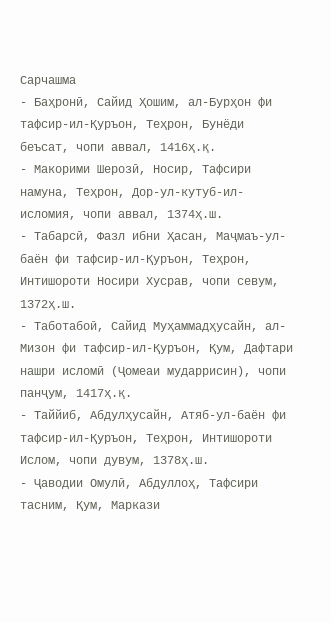Сарчашма
- Баҳронӣ, Сайид Ҳошим, ал-Бурҳон фи тафсир-ил-Қуръон, Теҳрон, Бунёди беъсат, чопи аввал, 1416ҳ.қ.
- Макорими Шерозӣ, Носир, Тафсири намуна, Теҳрон, Дор-ул-кутуб-ил-исломия, чопи аввал, 1374ҳ.ш.
- Табарсӣ, Фазл ибни Ҳасан, Маҷмаъ-ул-баён фи тафсир-ил-Қуръон, Теҳрон, Интишороти Носири Хусрав, чопи севум, 1372ҳ.ш.
- Таботабоӣ, Сайид Муҳаммадҳусайн, ал-Мизон фи тафсир-ил-Қуръон, Қум, Дафтари нашри исломӣ (Ҷомеаи мударрисин), чопи панҷум, 1417ҳ.қ.
- Таййиб, Абдулҳусайн, Атяб-ул-баён фи тафсир-ил-Қуръон, Теҳрон, Интишороти Ислом, чопи дувум, 1378ҳ.ш.
- Ҷаводии Омулӣ, Абдуллоҳ, Тафсири тасним, Қум, Маркази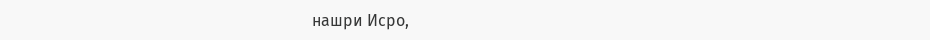нашри Исро,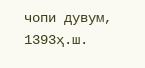чопи дувум, 1393ҳ.ш.